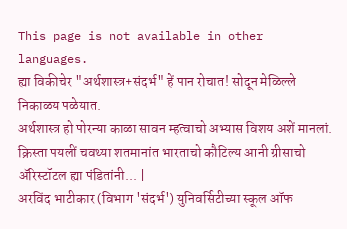This page is not available in other languages.
ह्या विकीचेर "अर्थशास्त्र+संदर्भ" हें पान रोचात! सोदून मेळिल्ले निकाळय पळेयात.
अर्थशास्त्र हो पोरन्या काळा सावन म्हत्वाचो अभ्यास विशय अशें मानलां. क्रिस्ता पयलीं चवथ्या शतमानांत भारताचो कौटिल्य आनी ग्रीसाचो ॲरिस्टॉटल ह्या पंडितांनी... |
अरविंद भाटीकार (विभाग 'संदर्भ') युनिवर्सिटीच्या स्कूल ऑफ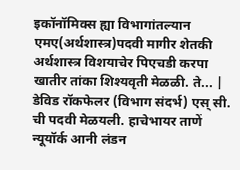इकॉनॉमिक्स ह्या विभागांतल्यान एमए(अर्थशास्त्र)पदवी मागीर शेतकी अर्थशास्त्र विशयाचेर पिएचडी करपा खातीर तांका शिश्यवृती मेळळी. ते... |
डेविड रॉकफेलर (विभाग संदर्भ) एस् सी. ची पदवी मेळयली. हाचेभायर ताणें न्यूयॉर्क आनी लंडन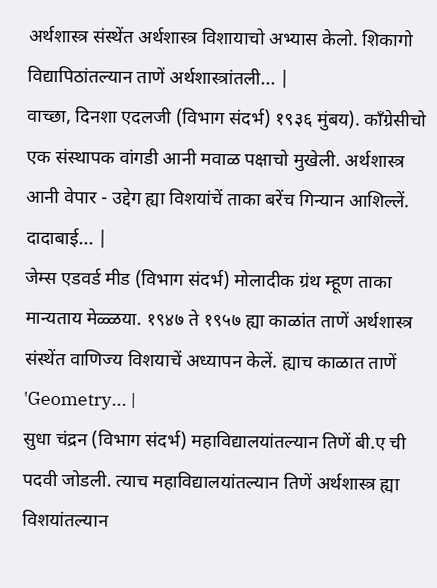अर्थशास्त्र संस्थेंत अर्थशास्त्र विशायाचो अभ्यास केलो. शिकागो विद्यापिठांतल्यान ताणें अर्थशास्त्रांतली... |
वाच्छा, दिनशा एदलजी (विभाग संदर्भ) १९३६ मुंबय). काँग्रेसीचो एक संस्थापक वांगडी आनी मवाळ पक्षाचो मुखेली. अर्थशास्त्र आनी वेपार - उद्देग ह्या विशयांचें ताका बरेंच गिन्यान आशिल्लें. दादाबाई... |
जेम्स एडवर्ड मीड (विभाग संदर्भ) मोलादीक ग्रंथ म्हूण ताका मान्यताय मेळ्ळया. १९४७ ते १९५७ ह्या काळांत ताणें अर्थशास्त्र संस्थेंत वाणिज्य विशयाचें अध्यापन केलें. ह्याच काळात ताणें 'Geometry... |
सुधा चंद्रन (विभाग संदर्भ) महाविद्यालयांतल्यान तिणें बी.ए ची पदवी जोडली. त्याच महाविद्यालयांतल्यान तिणें अर्थशास्त्र ह्या विशयांतल्यान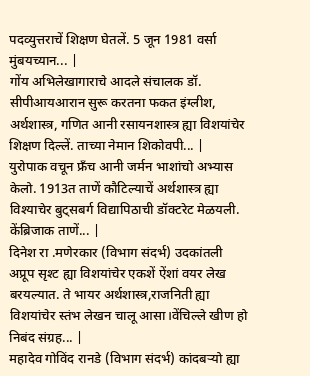पदव्युत्तराचें शिक्षण घेतलें. 5 जून 1981 वर्सा मुंबयच्यान... |
गोंय अभिलेखागाराचे आदले संचालक डॉ. सीपीआयआरान सुरू करतना फकत इंग्लीश, अर्थशास्त्र, गणित आनी रसायनशास्त्र ह्या विशयांचेर शिक्षण दिल्लें. ताच्या नेमान शिकोवपी... |
युरोपाक वचून फ्रँच आनी जर्मन भाशांचो अभ्यास केलो. 1913त ताणें कौटिल्याचें अर्थशास्त्र ह्या विश्याचेर बुट्सबर्ग विद्यापिठाची डॉक्टरेट मेळयली. केंब्रिजाक ताणें... |
दिनेश रा .मणेरकार (विभाग संदर्भ) उदकांतली अप्रूप सृश्ट ह्या विशयांचेर एकशें ऐंशां वयर लेख बरयल्यात. ते भायर अर्थशास्त्र,राजनिती ह्या विशयांचेर स्तंभ लेखन चालू आसा।वेंचिल्ले खीण हो निबंद संग्रह... |
महादेव गोविंद रानडे (विभाग संदर्भ) कांदबऱ्यो ह्या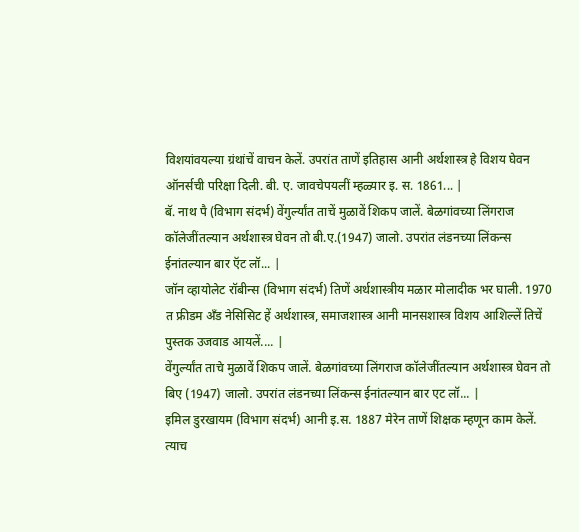विशयांवयल्या ग्रंथांचें वाचन केलें. उपरांत ताणें इतिहास आनी अर्थशास्त्र हे विशय घेवन ऑनर्सची परिक्षा दिली. बी. ए. जावचेपयलीं म्हळ्यार इ. स. 1861... |
बॅ. नाथ पै (विभाग संदर्भ) वेंगुर्ल्यांत ताचें मुळावें शिकप जालें. बेळगांवच्या लिंगराज कॉलेजींतल्यान अर्थशास्त्र घेवन तो बी.ए.(1947) जालो. उपरांत लंडनच्या लिंकन्स ईनांतल्यान बार ऍट लॉ... |
जॉन व्हायोलेट रॉबीन्स (विभाग संदर्भ) तिणें अर्थशास्त्रीय मळार मोलादीक भर घाली. 1970 त फ्रीडम अँड नेसिसिट हें अर्थशास्त्र, समाजशास्त्र आनी मानसशास्त्र विशय आशिल्लें तिचें पुस्तक उजवाड आयलें.... |
वेंगुर्ल्यांत ताचे मुळावें शिकप जालें. बेळगांवच्या लिंगराज कॉलेजींतल्यान अर्थशास्त्र घेवन तो बिए (1947) जालो. उपरांत लंडनच्या लिंकन्स ईनांतल्यान बार एट लॉ... |
इमिल डुरखायम (विभाग संदर्भ) आनी इ.स. 1887 मेरेन ताणें शिक्षक म्हणून काम केलें. त्याच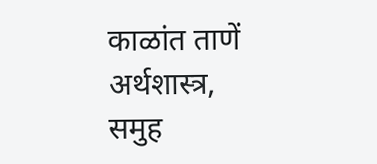काळांत ताणें अर्थशास्त्र, समुह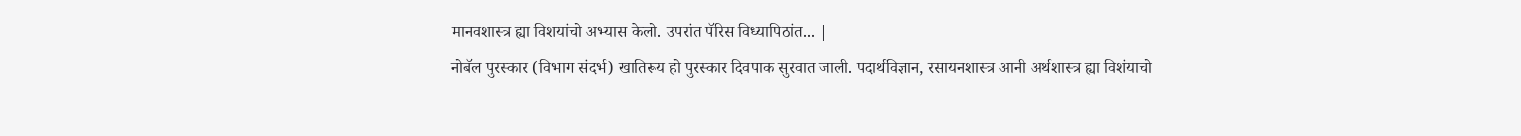मानवशास्त्र ह्या विशयांचो अभ्यास केलो. उपरांत पॅरिस विध्यापिठांत... |
नोबॅल पुरस्कार (विभाग संदर्भ) खातिरूय हो पुरस्कार दिवपाक सुरवात जाली. पदार्थविज्ञान, रसायनशास्त्र आनी अर्थशास्त्र ह्या विशंयाचो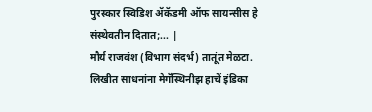पुरस्कार स्विडिश ॲकॅडमी ऑफ सायन्सीस हे संस्थेवतीन दितात;... |
मौर्य राजवंश (विभाग संदर्भ) तातूंत मेळटा. लिखीत साधनांना मेगॅस्थिनीझ हाचें इंडिका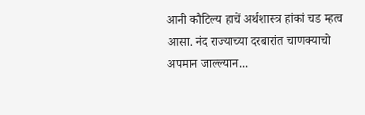आनी कौटिल्य हाचें अर्थशास्त्र हांकां चड म्हत्व आसा. नंद राज्याच्या दरबारांत चाणक्याचो अपमान जाल्ल्यान...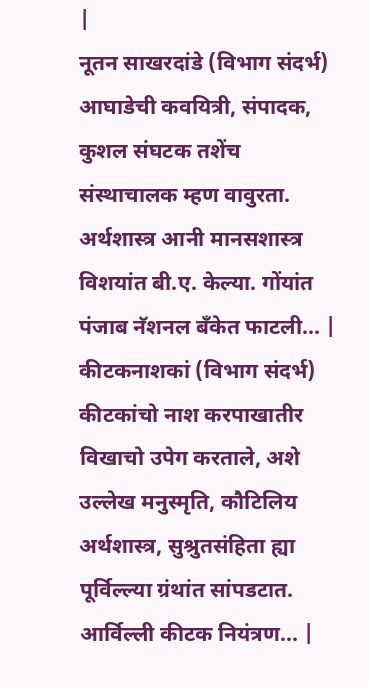|
नूतन साखरदांडे (विभाग संदर्भ) आघाडेची कवयित्री, संपादक, कुशल संघटक तशेंच संस्थाचालक म्हण वावुरता. अर्थशास्त्र आनी मानसशास्त्र विशयांत बी.ए. केल्या. गोंयांत पंजाब नॅशनल बँकेत फाटली... |
कीटकनाशकां (विभाग संदर्भ) कीटकांचो नाश करपाखातीर विखाचो उपेग करताले, अशे उल्लेख मनुस्मृति, कौटिलिय अर्थशास्त्र, सुश्रुतसंहिता ह्या पूर्विल्ल्या ग्रंथांत सांपडटात. आर्विल्ली कीटक नियंत्रण... |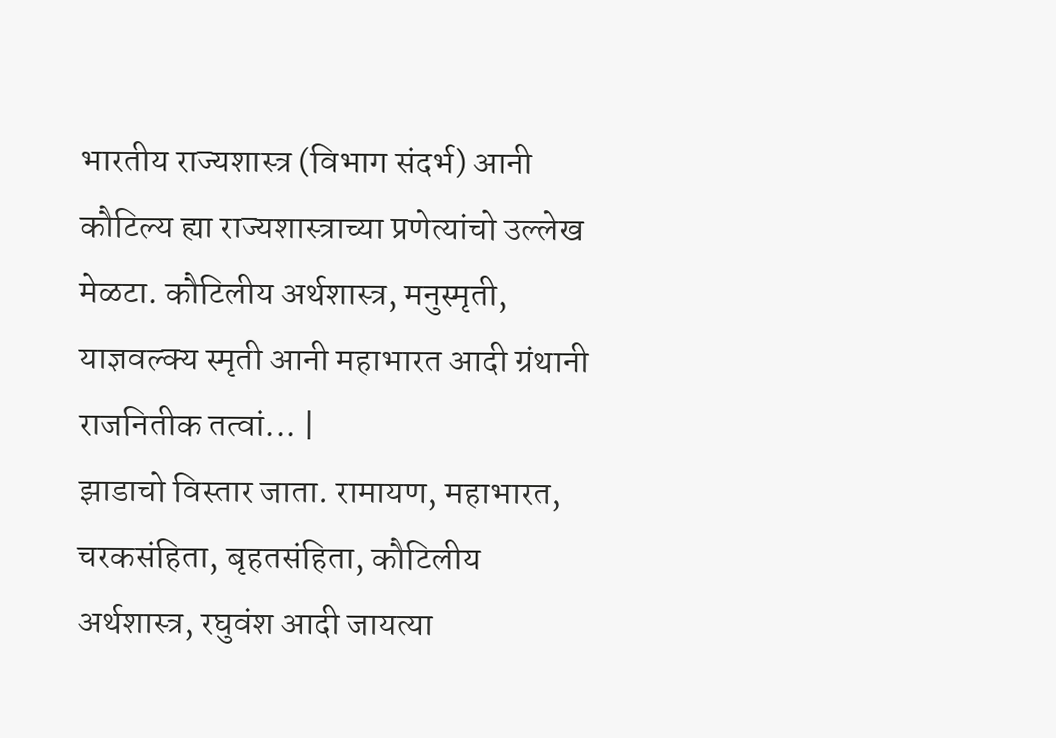भारतीय राज्यशास्त्र (विभाग संदर्भ) आनी कौटिल्य ह्या राज्यशास्त्राच्या प्रणेत्यांचो उल्लेख मेळटा. कौटिलीय अर्थशास्त्र, मनुस्मृती, याज्ञवल्क्य स्मृती आनी महाभारत आदी ग्रंथानी राजनितीक तत्वां... |
झाडाचो विस्तार जाता. रामायण, महाभारत, चरकसंहिता, बृहतसंहिता, कौटिलीय अर्थशास्त्र, रघुवंश आदी जायत्या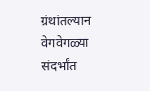ग्रंथांतल्यान वेगवेगळ्या संदर्भांत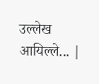उल्लेख आयिल्ले... |